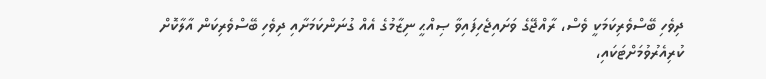ދިވެހި ބޭސްވެރިކަމަކީ ވެސް، ރާއްޖޭގެ ވަށައިޖެހިފައިވާ ޞިއްޙީ ނިޒާމުގެ އެއް ގުނަންކަމަށާއި ދިވެހި ބޭސްވެރިކަން އާލާކޮށް ކުރިއެރުވުމަށްޓަކައި،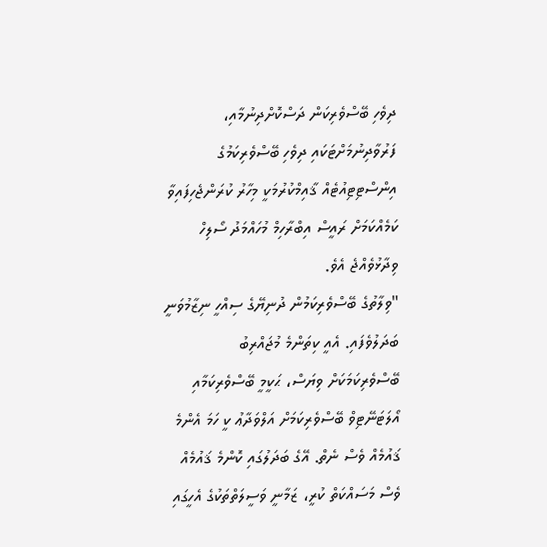ދިވެހި ބޭސްވެރިކަން ދަސްކޮށްދިނުމާއި، ފަރުވާދިނުމަށްޓަކައި ދިވެހި ބޭސްވެރިކަމުގެ އިންސްޓިޓިއުޓެއް ޤާއިމްކުރުމަކީ މިހާރު ކުރަންޖެހިފައިވާ ކަމެއްކަމަށް ރައީސް އިބްރާހިމް މުހައްމަދު ސޯލިހް ވިދާޅުވެއްޖެ އެވެ.
"ވިލާތުގެ ބޭސްވެރިކަމުން ދުނިޔޭގެ ސިއްހީ ނިޒާމުވަނީ ބަދަލުވެފައި. އެއީ ކިތަންމެ މުޖައްރިބު ބޭސްވެރިކަމަކަށް ވިޔަސް، ޙަކީމީ ބޭސްވެރިކަމާއި އޯލަޓަނޭޓިވް ބޭސްވެރިކަމަށް އަލްވަދާޢު ކީ ހަމަ އެންމެ ޤައުމެއް ވެސް ނެތް. އޭގެ ބަދަލުގައި ކޮންމެ ޤައުމެއް ވެސް މަސައްކަތް ކުރީ، ޒަމާނީ ވަސީލަތްތަކުގެ އެހީގައި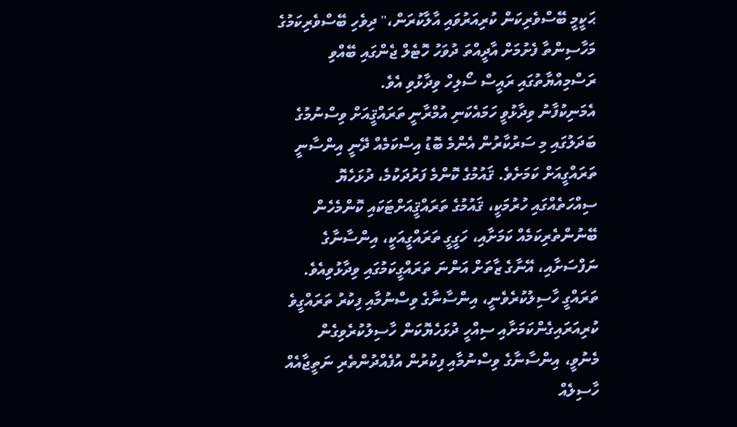ޙަކީމީ ބޭސްވެރިކަން ކުރިއަރުވައި އާލާކުރަން،" ދިވެހި ބޭސްވެރިކަމުގެ މަހާސިންތާ ފެށުމަށް އާދީއްތަ ދުވަހު ހޮޓެލް ޖެންގައި ބޭއްވި ރަސްމިއްޔާތުގައި ރައީސް ސޯލިހް ވިދާޅުވި އެވެ.
އެމަނިކުފާނު ވިދާޅުވީ ހަމައެކަނި އުމްރާނީ ތަރައްޤީއަށް ވިސްނުމުގެ ބަދަލުގައި މި ސަރުކާރުން އެންމެ ބޮޑު އިސްކަމެއް ދޭނީ އިންސާނީ ތަރައްގީއަށް ކަމަށެވެ. ޤައުމުގެ ކޮންމެ ފަރުދަކުމެ، ދުޅަހެޔޮ ސިއްހަތެއްގައި ހުރުމަކީ، ޤައުމުގެ ތަރައްޤީއަށްޓަކައި ކޮންމެހެން ބޭނުންތެރިކަމެއް ކަމަށާއި، ހަގީގީ ތަރައްގީއަކީ، އިންސާނާގެ ނަފްސަށާއި، އޭނާގެ ޒާތަށް އަންނަ ތަރައްގީކަމުގައި ވިދާޅުވިއެވެ. ތަރައްގީ ހާސިލުކުރެވެނީ، އިންސާނާގެ ވިސްނުމާއި ފިކުރު ތަރައްގީވެ ކުރިއަރައިގެންކަމަށާއި ސިއްހީ ދުޅަހެޔޮކަން ހާސިލުކުރެވިގެން މެނުވީ، އިންސާނާގެ ވިސްނުމާއި ފިކުރުން އުފެއްދުންތެރި ނަތީޖާއެއް ހާސިލެއް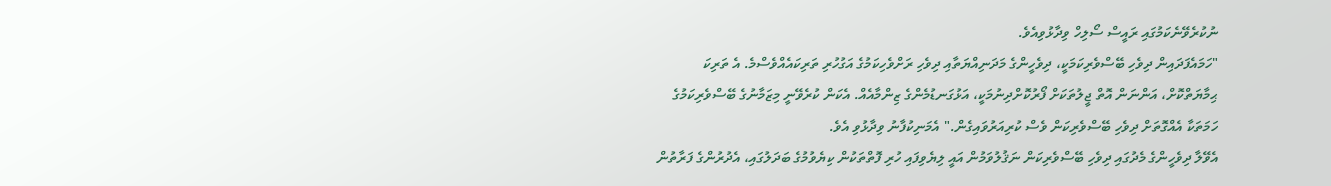ނުކުރެވޭނެކަމުގައި ރައީސް ސޯލިހް ވިދާޅުވިއެވެ.
"ހަމައެފަދައިން ދިވެހި ބޭސްވެރިކަމަކީ، ދިވެހީންގެ މަދަނިއްޔަތާއި ދިވެހި ރަށްވެހިކަމުގެ އަގުހުރި ތަރިކައެއްވެސްމެ. އެ ތަރިކަ ޙިމާޔަތްކޮށް، އަންނަން އޮތް ޖީލުތަކަށް ފޯރުކޮށްދިނުމަކީ، އަޅުގަނޑުމެންގެ ޒިންމާއެއް. އެކަން ކުރެވޭނީ މިޒަމާނުގެ ބޭސްވެރިކަމުގެ ހަމަތަކާ އެއްގޮތަށް ދިވެހި ބޭސްވެރިކަން ވެސް ކުރިއަރުވައިގެން." އެމަނިކުފާނު ވިދާޅުވި އެވެ.
އެވޭލާ ދިވެހީންގެ މެދުގައި ދިވެހި ބޭސްވެރިކަން ނަޤުލުވަމުން އައީ ލިޔެވިފައި ހުރި ފޮތްތަކުން ކިޔެވުމުގެ ބަދަލުގައި، އެދުރުންގެ ފަރާތުން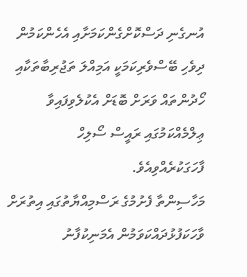އުނގެނި ދަސްކޮށްގެންކަމަށާއި އެހެންކަމުން ދިވެހި ބޭސްވެރިކަމަކީ އަމިއްލަ ތަޖުރިބާތަކާއި ހޯދުންތައް ވަރަށް ބޮޑަށް އެކުލެވިފައިވާ ޢިލްމެއްކަމުގައި ރައީސް ސޯލިހް ފާހަގަކުރެއްވިއެވެ.
މަހާސިންތާ ފެށުމުގެ ރަސްމިއްޔާތުގައި އިތުރަށް ވާހަކަފުޅުދައްކަވަމުން އެމަނިކުފާނު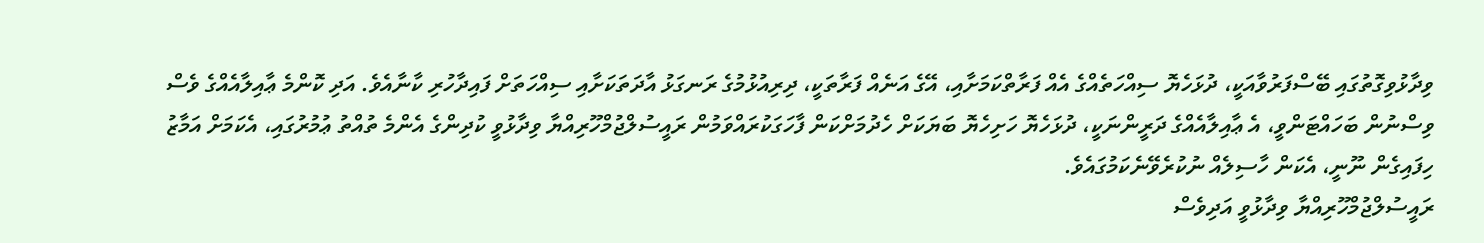ވިދާޅުވިގޮތުގައި ބޭސްފަރުވާއަކީ، ދުޅަހެޔޮ ސިއްހަތެއްގެ އެއް ފަރާތްކަމަށާއި، އޭގެ އަނެއް ފަރާތަކީ، ދިރިއުޅުމުގެ ރަނގަޅު އާދަތަކަށާއި ސިއްހަތަށް ފައިދާހުރި ކާނާއެވެ. އަދި ކޮންމެ ޢާއިލާއެއްގެ ވެސް ވިސްނުން ބަހައްޓަންވީ، އެ ޢާއިލާއެއްގެ ދަރީންނަކީ، ދުޅަހެޔޮ ހަށިހެޔޮ ބަޔަކަށް ހެދުމަށްކަން ފާހަގަކުރައްވަމުން ރައީސުލްޖުމްހޫރިއްޔާ ވިދާޅުވީ ކުދިންގެ އެންމެ ތުއްތު ޢުމުރުގައި، އެކަމަށް އަމާޒު ހިފައިގެން ނޫނީ، އެކަން ހާސިލެއް ނުކުރެވޭނެކަމުގައެވެ.
ރައީސުލްޖުމްހޫރިއްޔާ ވިދާޅުވީ އަދިވެސް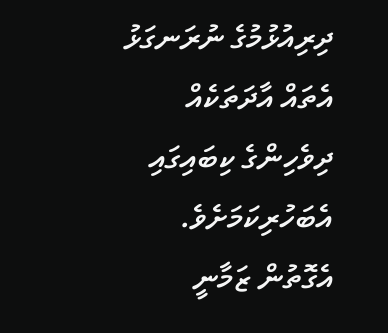ދިރިއުޅުމުގެ ނުރަނގަޅު އެތައް އާދަތަކެއް ދިވެހިންގެ ކިބައިގައި އެބަހުރިކަމަށެވެ. އެގޮތުން ޒަމާނީ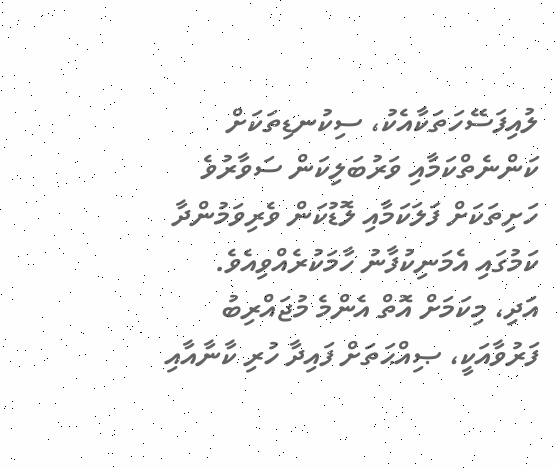ލުއިފަސޭހަތަކާއެކު، ސިކުނޑިތަކަށް ކަންނެތްކަމާއި ވަރުބަލިކަން ސަވާރުވެ ހަށިތަކަށް ފަލަކަމާއި ލޮޑުކަން ވެރިވަމުންދާ ކަމުގައި އެމަނިކުފާނު ހާމަކުރެއްވިއެވެ. އަދި، މިކަމަށް އޮތް އެންމެ މުޖައްރިބު ފަރުވާއަކީ، ޞިއްޙަތަށް ފައިދާ ހުރި ކާނާއާއި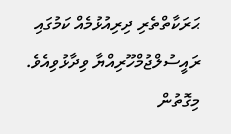ޙަރަކާތްތެރި ދިރިއުޅުމެއް ކަމުގައި ރައީސުލްޖުމްހޫރިއްޔާ ވިދާޅުވިއެވެ. މިގޮތުން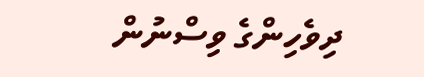ދިވެހިންގެ ވިސްނުން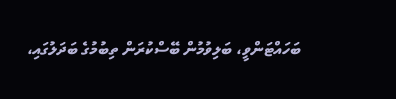ބަހައްޓަންވީ، ބަލިވުމުން ބޭސްކުރަން ތިބުމުގެ ބަދަލުގައި،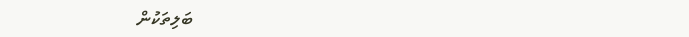ބަލިތަކުން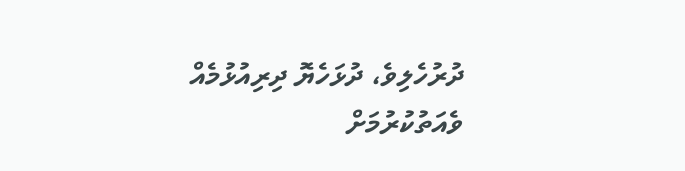ދުރުހެލިވެ، ދުޅަހެޔޮ ދިރިއުޅުމެއް ވެއަތުކުރުމަށް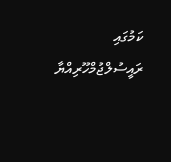ކަމުގައި ރައީސުލްޖުމްހޫރިއްޔާ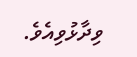ވިދާޅުވިއެވެ.